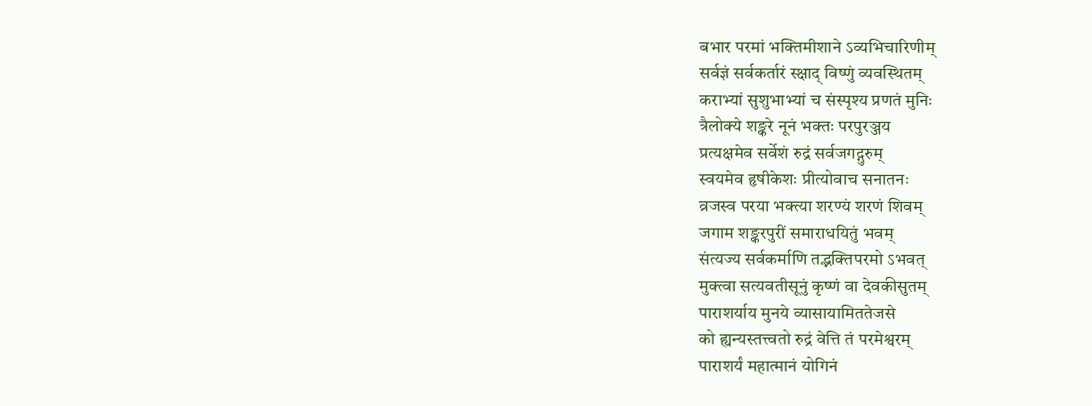बभार परमां भक्तिमीशाने ऽव्यभिचारिणीम्
सर्वज्ञं सर्वकर्तारं स्क्षाद् विष्णुं व्यवस्थितम्
कराभ्यां सुशुभाभ्यां च संस्पृश्य प्रणतं मुनिः
त्रैलोक्ये शङ्करे नूनं भक्तः परपुरञ्जय
प्रत्यक्षमेव सर्वेशं रुद्रं सर्वजगद्गुरुम्
स्वयमेव हृषीकेशः प्रीत्योवाच सनातनः
व्रजस्व परया भक्त्या शरण्यं शरणं शिवम्
जगाम शङ्करपुरीं समाराधयितुं भवम्
संत्यज्य सर्वकर्माणि तद्भक्तिपरमो ऽभवत्
मुक्त्वा सत्यवतीसूनुं कृष्णं वा देवकीसुतम्
पाराशर्याय मुनये व्यासायामिततेजसे
को ह्यन्यस्तत्त्वतो रुद्रं वेत्ति तं परमेश्वरम्
पाराशर्यं महात्मानं योगिनं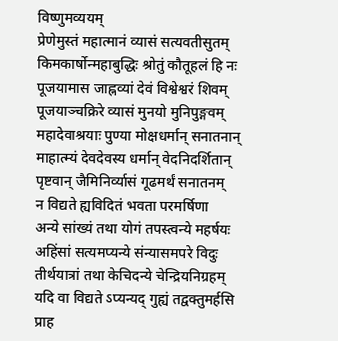विष्णुमव्ययम्
प्रेणेमुस्तं महात्मानं व्यासं सत्यवतीसुतम्
किमकार्षोन्महाबुद्धिः श्रोतुं कौतूहलं हि नः
पूजयामास जाह्नव्यां देवं विश्वेश्वरं शिवम्
पूजयाञ्चक्रिरे व्यासं मुनयो मुनिपुङ्गवम्
महादेवाश्रयाः पुण्या मोक्षधर्मान् सनातनान्
माहात्म्यं देवदेवस्य धर्मान् वेदनिदर्शितान्
पृष्टवान् जैमिनिर्व्यासं गूढमर्थं सनातनम्
न विद्यते ह्यविदितं भवता परमर्षिणा
अन्ये सांख्यं तथा योगं तपस्त्वन्ये महर्षयः
अहिंसां सत्यमप्यन्ये संन्यासमपरे विदुः
तीर्थयात्रां तथा केचिदन्ये चेन्द्रियनिग्रहम्
यदि वा विद्यते ऽप्यन्यद् गुह्यं तद्वक्तुमर्हसि
प्राह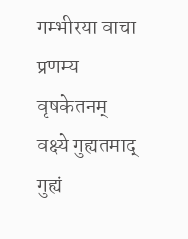गम्भीरया वाचा प्रणम्य वृषकेतनम्
वक्ष्ये गुह्यतमाद् गुह्यं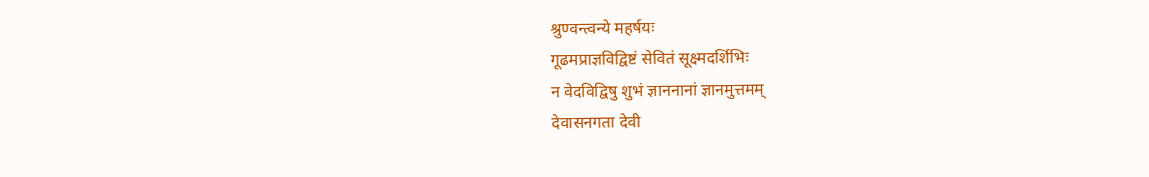श्रुण्वन्त्वन्ये महर्षयः
गूढमप्राज्ञविद्विष्टं सेवितं सूक्ष्मदर्शिभिः
न वेदविद्विषु शुभं ज्ञाननानां ज्ञानमुत्तमम्
देवासनगता देवी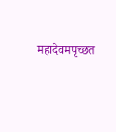महादेवमपृच्छत